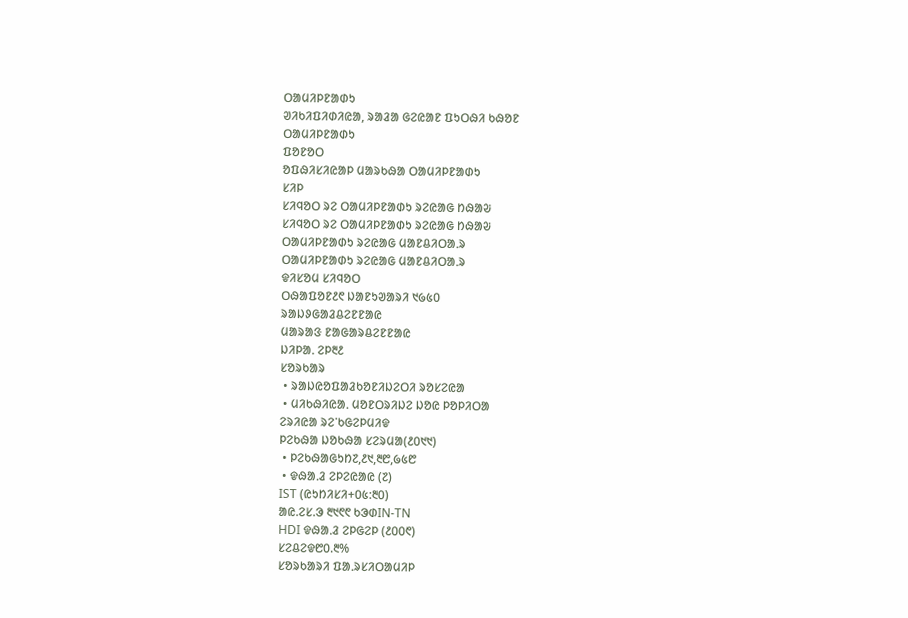ᱛᱟᱢᱤᱞᱱᱟᱰᱩ
ᱣᱤᱠᱤᱯᱤᱰᱤᱭᱟ, ᱨᱟᱲᱟ ᱜᱮᱭᱟᱱ ᱯᱩᱛᱷᱤ ᱠᱷᱚᱱ
ᱛᱟᱢᱤᱞᱱᱟᱰᱩ
ᱯᱚᱱᱚᱛ
ᱚᱯᱷᱤᱥᱤᱭᱟᱞ ᱢᱟᱨᱠᱷᱟ ᱛᱟᱢᱤᱞᱱᱟᱰᱩ
ᱥᱤᱞ
ᱥᱤᱧᱚᱛ ᱨᱮ ᱛᱟᱢᱤᱞᱱᱟᱰᱩ ᱨᱮᱭᱟᱜ ᱴᱷᱟᱶ
ᱥᱤᱧᱚᱛ ᱨᱮ ᱛᱟᱢᱤᱞᱱᱟᱰᱩ ᱨᱮᱭᱟᱜ ᱴᱷᱟᱶ
ᱛᱟᱢᱤᱞᱱᱟᱰᱩ ᱨᱮᱭᱟᱜ ᱢᱟᱱᱪᱤᱛᱟᱹᱨ
ᱛᱟᱢᱤᱞᱱᱟᱰᱩ ᱨᱮᱭᱟᱜ ᱢᱟᱱᱪᱤᱛᱟᱹᱨ
ᱫᱤᱥᱚᱢ ᱥᱤᱧᱚᱛ
ᱛᱷᱟᱯᱚᱱ᱒᱖ ᱡᱟᱱᱩᱣᱟᱨᱤ ᱑᱙᱕᱐
ᱨᱟᱡᱽᱜᱟᱲᱪᱮᱱᱱᱟᱭ
ᱢᱟᱨᱟᱝ ᱱᱟᱜᱟᱨᱪᱮᱱᱱᱟᱭ
ᱡᱤᱞᱟᱹ ᱮᱞ᱓᱒
ᱥᱚᱨᱠᱟᱨ
 • ᱨᱟᱡᱭᱚᱯᱟᱲᱠᱚᱱᱤᱡᱮᱛᱤ ᱨᱚᱥᱮᱭᱟ
 • ᱢᱤᱠᱷᱤᱭᱟᱹ ᱢᱚᱱᱛᱨᱤᱡᱮ ᱡᱚᱭ ᱞᱚᱞᱤᱛᱟ
ᱮᱨᱤᱭᱟ ᱨᱮᱸᱠᱜᱮᱞᱢᱤᱫ
ᱞᱮᱠᱷᱟ ᱡᱚᱠᱷᱟ ᱥᱮᱨᱢᱟ(᱒᱐᱑᱑)
 • ᱞᱮᱠᱷᱟᱜᱩᱴ᱗,᱒᱑,᱓᱘,᱙᱕᱘
 • ᱫᱷᱟᱹᱲ ᱮᱞᱮᱭᱟᱭ (᱗)
IST (ᱭᱩᱴᱤᱥᱤ+᱐᱕:᱓᱐)
ᱟᱭ.ᱮᱥ.ᱳ ᱓᱑᱖᱖ ᱠᱳᱰIN-TN
HDI ᱫᱷᱟᱹᱲ ᱮᱞᱜᱮᱞ (᱒᱐᱐᱖)
ᱥᱮᱪᱮᱫ᱘᱐.᱓%
ᱥᱚᱨᱠᱟᱨᱤ ᱯᱟᱹᱨᱥᱤᱛᱟᱢᱤᱞ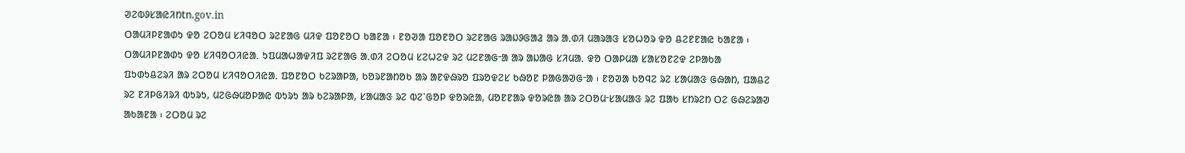ᱣᱮᱵᱽᱥᱟᱭᱤᱴtn.gov.in
ᱛᱟᱢᱤᱞᱱᱟᱰᱩ ᱫᱚ ᱮᱛᱚᱢ ᱥᱤᱧᱚᱛ ᱨᱮᱱᱟᱜ ᱢᱤᱫ ᱯᱚᱱᱚᱛ ᱠᱟᱱᱟ ᱾ ᱱᱚᱣᱟ ᱯᱚᱱᱚᱛ ᱨᱮᱱᱟᱜ ᱨᱟᱡᱽᱜᱟᱲ ᱟᱨ ᱟᱹᱰᱤ ᱢᱟᱨᱟᱝ ᱥᱚᱦᱚᱨ ᱫᱚ ᱪᱮᱱᱱᱟᱭ ᱠᱟᱱᱟ ᱾ ᱛᱟᱢᱤᱞᱱᱟᱰᱩ ᱫᱚ ᱥᱤᱧᱚᱛᱤᱭᱟᱹ ᱩᱯᱢᱟᱦᱟᱫᱤᱯ ᱨᱮᱱᱟᱜ ᱟᱹᱰᱤ ᱮᱛᱚᱢ ᱥᱮᱦᱮᱫ ᱨᱮ ᱢᱮᱱᱟᱜᱼᱟ ᱟᱨ ᱟᱡᱟᱜ ᱥᱤᱢᱟᱹ ᱫᱚ ᱛᱟᱞᱢᱟ ᱥᱟᱥᱚᱱᱮᱫ ᱮᱞᱟᱠᱟ ᱯᱩᱰᱩᱪᱮᱨᱤ ᱟᱨ ᱮᱛᱚᱢ ᱥᱤᱧᱚᱛᱤᱭᱟᱹ ᱯᱚᱱᱚᱛ ᱠᱮᱨᱟᱞᱟ, ᱠᱚᱨᱱᱟᱴᱚᱠ ᱟᱨ ᱟᱱᱫᱷᱨᱚ ᱯᱨᱚᱫᱮᱥ ᱠᱷᱚᱱ ᱞᱟᱜᱟᱣᱜᱼᱟ ᱾ ᱱᱚᱣᱟ ᱠᱚᱧᱮ ᱨᱮ ᱥᱟᱢᱟᱝ ᱜᱷᱟᱴ, ᱯᱟᱪᱮ ᱨᱮ ᱱᱤᱞᱜᱤᱨᱤ ᱵᱩᱨᱩ, ᱢᱮᱜᱷᱢᱚᱞᱟᱭ ᱵᱩᱨᱩ ᱟᱨ ᱠᱮᱨᱟᱞᱟ, ᱥᱟᱢᱟᱝ ᱨᱮ ᱵᱮᱸᱜᱚᱞ ᱫᱚᱨᱭᱟ, ᱢᱚᱱᱱᱟᱨ ᱫᱚᱨᱭᱟ ᱟᱨ ᱮᱛᱚᱢᱼᱥᱟᱢᱟᱝ ᱨᱮ ᱯᱟᱠ ᱥᱴᱨᱮᱴ ᱛᱮ ᱜᱷᱮᱨᱟᱣ ᱟᱠᱟᱱᱟ ᱾ ᱮᱛᱚᱢ ᱨᱮ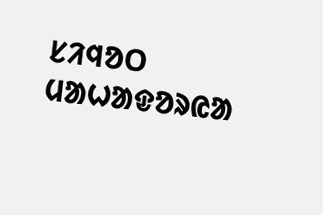ᱥᱤᱧᱚᱛ ᱢᱟᱦᱟᱫᱚᱨᱭᱟ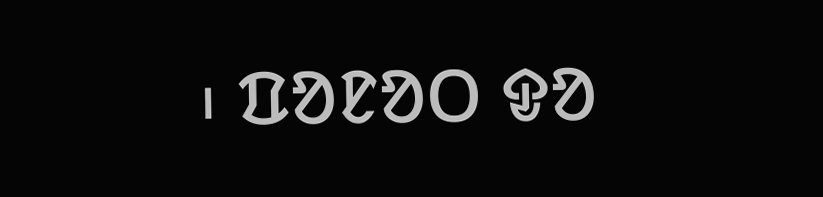᱾ ᱯᱚᱱᱚᱛ ᱫᱚ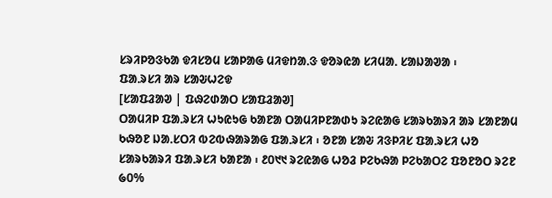ᱥᱨᱤᱞᱚᱝᱠᱟ ᱫᱤᱥᱚᱢ ᱥᱟᱞᱟᱜ ᱢᱤᱫᱴᱟᱹᱝ ᱫᱚᱨᱭᱟ ᱥᱤᱢᱟᱹ ᱥᱟᱡᱟᱣᱟ ᱾
ᱯᱟᱹᱨᱥᱤ ᱟᱨ ᱥᱟᱶᱦᱮᱫ
[ᱥᱟᱯᱲᱟᱣ | ᱯᱷᱮᱰᱟᱛ ᱥᱟᱯᱲᱟᱣ]
ᱛᱟᱢᱤᱞ ᱯᱟᱹᱨᱥᱤ ᱦᱩᱭᱩᱜ ᱠᱟᱱᱟ ᱛᱟᱢᱤᱞᱱᱟᱰᱩ ᱨᱮᱭᱟᱜ ᱥᱟᱨᱠᱟᱨᱤ ᱟᱨ ᱥᱟᱱᱟᱢ ᱠᱷᱚᱱ ᱡᱟᱹᱥᱛᱤ ᱵᱮᱵᱷᱟᱨᱟᱜ ᱯᱟᱹᱨᱥᱤ ᱾ ᱚᱱᱟ ᱥᱟᱶ ᱤᱝᱞᱤᱥ ᱯᱟᱹᱨᱥᱤ ᱦᱚ ᱥᱟᱨᱠᱟᱨᱤ ᱯᱟᱹᱨᱥᱤ ᱠᱟᱱᱟ ᱾ ᱒᱐᱑᱑ ᱨᱮᱭᱟᱜ ᱦᱚᱲ ᱞᱮᱠᱷᱟ ᱞᱮᱠᱟᱛᱮ ᱯᱚᱱᱚᱛ ᱨᱮᱱ ᱙᱐%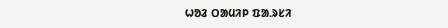ᱦᱚᱲ ᱛᱟᱢᱤᱞ ᱯᱟᱹᱨᱥᱤ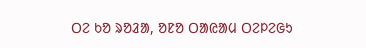ᱛᱮ ᱠᱚ ᱨᱚᱲᱟ, ᱚᱱᱚ ᱛᱟᱭᱟᱢ ᱛᱮᱞᱮᱜᱩ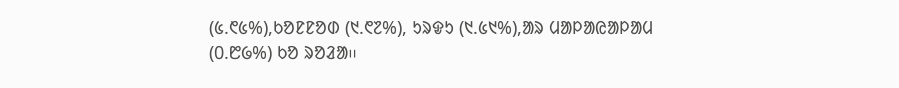(᱕.᱖᱕%),ᱠᱚᱱᱱᱚᱰ (᱑.᱖᱗%), ᱩᱨᱫᱩ (᱑.᱕᱑%),ᱟᱨ ᱢᱟᱞᱟᱭᱟᱞᱟᱢ (᱐.᱘᱙%) ᱠᱚ ᱨᱚᱲᱟ᱿